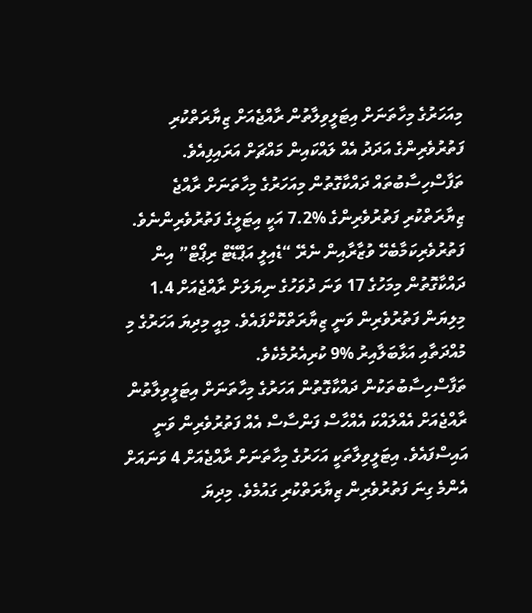މިއަހަރުގެ މިހާތަނަށް އިޓަލީވިލާތުން ރާއްޖެއަށް ޒިޔާރަތްކުރި ފަތުރުވެރިންގެ އަދަދު އެއް ލައްކައިން މައްޗަށް އަރައިފިއެވެ.
ތަފާސްހިސާބުތައް ދައްކާގޮތުން މިއަހަރުގެ މިހާތަނަށް ރާއްޖެ ޒިޔާރަތްކުރި ފަތުރުވެރިންގެ %7.2 އަކީ އިޓަލީގެ ފަތުރުވެރިންނެވެ.
ފަތުރުވެރިކަމާބެހޭ ވުޒާރާއިން ނެރޭ “ޑެއިލީ އަޕްޑޭޓް ރިޕޯޓް” އިން ދައްކާގޮތުން މިމަހުގެ 17 ވަނަ ދުވަހުގެ ނިޔަލަށް ރާއްޖެއަށް 1.4 މިލިޔަން ފަތުރުވެރިން ވަނީ ޒިޔާރަތްކޮށްފައެވެ. މިއީ މިދިޔަ އަހަރުގެ މި މުއްދަތާއި އަޅާބަލާއިރު %9 ކުރިއެރުމެކެވެ.
ތަފާސްހިސާބުތަކުން ދައްކާގޮތުން އަހަރުގެ މިހާތަނަށް އިޓަލީވިލާތުން ރާއްޖެއަށް އެއްލައްކަ އެއްހާސް ފަންސާސް އެއް ފަތުރުވެރިން ވަނީ އައިސްފައެވެ. އިޓަލީވިލާތަކީ އަހަރުގެ މިހާތަނަށް ރާއްޖެއަށް 4 ވަނައަށް އެންމެ ގިނަ ފަތުރުވެރިން ޒިޔާރަތްކުރި ގައުމެވެ. މިދިޔަ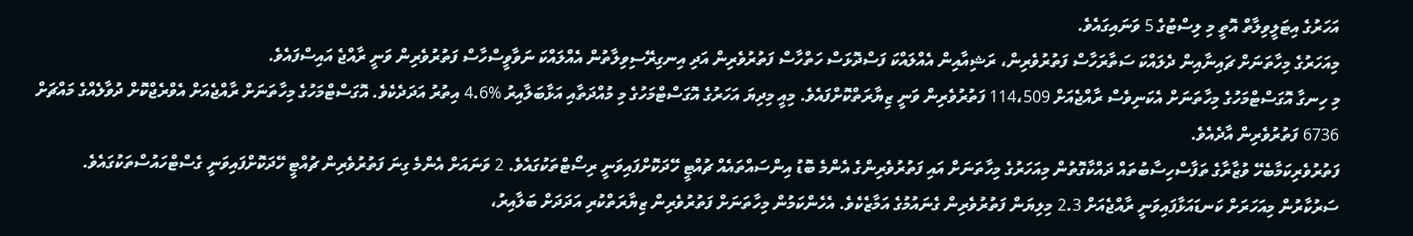އަހަރުގެ އިޓަލީވިލާތް އޮތީ މި ލިސްޓުގެ 5 ވަނައިގައެވެ.
މިއަހަރުގެ މިހާތަނަށް ޗައިނާއިން ދެލައްކަ ސަތާރަހާސް ފަތުރުވެރިން، ރަޝިއާއިން އެއްލައްކަ ފަސްދޮޅަސް ހަތްހާސް ފަތުރުވެރިން އަދި އިނގިރޭސިވިލާތުން އެއްލައްކަ ނަވާވީސްހާސް ފަތުރުވެރިން ވަނީ ރާއްޖެ އައިސްފައެވެ.
މި ހިނގާ އޮގަސްޓްމަހުގެ މިހާތަނަށް އެކަނިވެސް ރާއްޖެއަށް 114،509 ފަތުރުވެރިން ވަނީ ޒިޔާރަތްކޮށްފައެވެ. މިއީ މިދިޔަ އަހަރުގެ އޮގަސްޓްމަހުގެ މި މުއްދަތާއި އަޅާބަލާއިރު %4.6 އިތުރު އަދަދެކެވެ. އޮގަސްޓްމަހުގެ މިހާތަނަށް ރާއްޖެއަށް އެވްރެޖްކޮށް ދުވާލެއްގެ މައްޗަށް 6736 ފަތުރުވެރިން އާދެއެވެ.
ފަތުރުވެރިކަމާބެހޭ ވުޒާރާގެ ތަފާސްހިސާބުތައް ދައްކާގޮތުން މިއަހަރުގެ މިހާތަނަށް އައި ފަތުރުވެރިންގެ އެންމެ ބޮޑު އިންސައްތައެއް ޗުއްޓީ ހޭދަކޮށްފައިވަނީ ރިސޯޓްތަކުގައެވެ. 2 ވަނައަށް އެންމެ ގިނަ ފަތުރުވެރިން ޗުއްޓީ ހޭދަކޮށްފައިވަނީ ގެސްޓްހައުސްތަކުގައެވެ.
ސަރުކާރުން މިއަހަރަށް ކަނޑައަޅާފައިވަނީ ރާއްޖެއަށް 2.3 މިލިޔަން ފަތުރުވެރިން ގެނައުމުގެ އަމާޒެކެވެ. އެހެންކަމުން މިހާތަނަށް ފަތުރުވެރިން ޒިޔާރަތްކުރި އަދަދަށް ބަލާއިރު،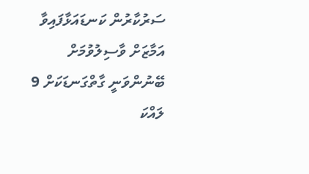ސަރުކާރުން ކަނޑައަޅާފައިވާ އަމާޒަށް ވާސިލުވުމަށް ބޭނުންވަނީ ގާތްގަނޑަކަށް 9 ލައްކަ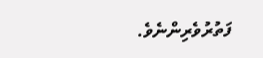ފަތުރުވެރިންނެވެ.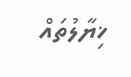ޚިޔާލުތައް